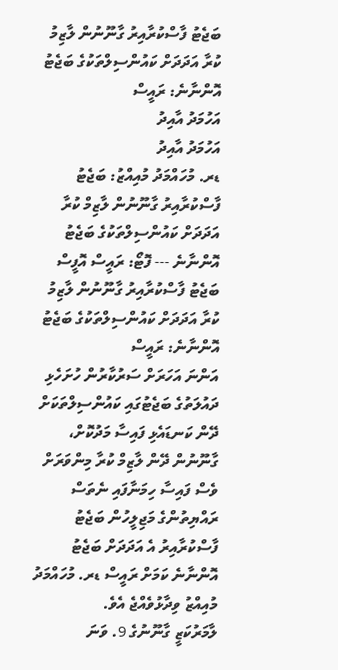ބަޖެޓު ފާސްކުރާއިރު ގާނޫނުން ލާޒިމު ކުރާ އަދަދަށް ކައުންސިލްތަކުގެ ބަޖެޓު އޮންނާނެ: ރައީސް
އަހުމަދު އާއިދު
އަހުމަދު އާއިދު
ޑރ. މުހައްމަދު މުއިއްޒު: ބަޖެޓު ފާސްކުރާއިރު ގާނޫނުން ލާޒިމް ކުރާ އަދަދަށް ކައުންސިލްތަކުގެ ބަޖެޓު އޮންނާނެ --- ފޮޓޯ: ރައީސް އޮފީސް
ބަޖެޓު ފާސްކުރާއިރު ގާނޫނުން ލާޒިމު ކުރާ އަދަދަށް ކައުންސިލްތަކުގެ ބަޖެޓު އޮންނާނެ: ރައީސް
އަންނަ އަހަރަށް ސަރުކާރުން ހުށަހެޅި ދައުލަތުގެ ބަޖެޓުގައި ކައުންސިލްތަކަށް ދޭން ކަނޑައެޅި ފައިސާ މަދުކޮށް، ގާނޫނުން ދޭން ލާޒިމް ކުރާ މިންވަރަށް ވެސް ފައިސާ ހިމަނާފައި ނެތަސް ރައްޔިތުންގެ މަޖިލީހުން ބަޖެޓު ފާސްކުރާއިރު އެ އަދަދަށް ބަޖެޓު އޮންނާނެ ކަމަށް ރައީސް ޑރ. މުހައްމަދު މުއިއްޒު ވިދާޅުވެއްޖެ އެވެ.
ލާމަރުކަޒީ ގާނޫނުގެ 9. ވަނަ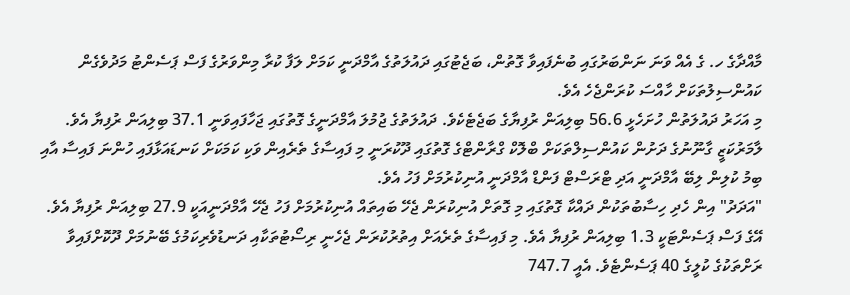މާއްދާގެ ހ. ގެ އެއް ވަނަ ނަންބަރުގައި ބުނެފައިވާ ގޮތުން، ބަޖެޓުގައި ދައުލަތުގެ އާމްދަނީ ކަމަށް ލަފާ ކުރާ މިންވަރުގެ ފަސް ޕަސެންޓު މަދުވެގެން ކައުންސިލުތަކަށް ހާއްސަ ކުރަންޖެހެ އެވެ.
މި އަހަރު ދައުލަތުން ހުށަހެޅީ 56.6 ބިލިއަން ރުފިޔާގެ ބަޖެޓެކެވެ. ދައުލަތުގެ ޖުމުލަ އާމްދަނީގެ ގޮތުގައި ޖަހާފައިވަނީ 37.1 ބިލިއަން ރުފިޔާ އެވެ. ލާމަރުކަޒީ ގާނޫނުގެ ދަށުން ކައުންސިލްތަކަށް ބްލޮކް ގްރާންޓްގެ ގޮތުގައި ދޫކުރަނީ މި ފައިސާގެ ތެރެއިން ވަކި ކަމަކަށް ކަނޑައަޅާފައި ހުންނަ ފައިސާ އާއި ބިމު ކުލިން ލިބޭ އާމްދަނީ އަދި ޓްރަސްޓް ފަންޑް އާމްދަނީ އުނިކުރުމަށް ފަހު އެވެ.
"އަދަދު" އިން ހެދި ހިސާބުތަކުން ދައްކާ ގޮތުގައި މި ގޮތަށް އުނިކުރަން ޖެހޭ ބައިތައް އުނިކުރުމަށް ފަހު ޖެހޭ އާމްދަނީއަކީ 27.9 ބިލިއަން ރުފިޔާ އެވެ. އޭގެ ފަސް ޕަސެންޓަކީ 1.3 ބިލިއަން ރުފިޔާ އެވެ. މި ފައިސާގެ ތެރެއަށް އިތުރުކުރަން ޖެހެނީ ރިސޯޓުތަކާއި ދަނޑުވެރިކަމުގެ ބޭނުމަށް ދޫކޮށްފައިވާ ރަށްތަކުގެ ކުލީގެ 40 ޕަސެންޓެވެ. އެއީ 747.7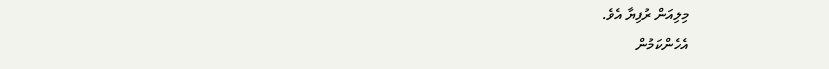މިލިއަން ރުފިޔާ އެވެ.
އެހެންކަމުން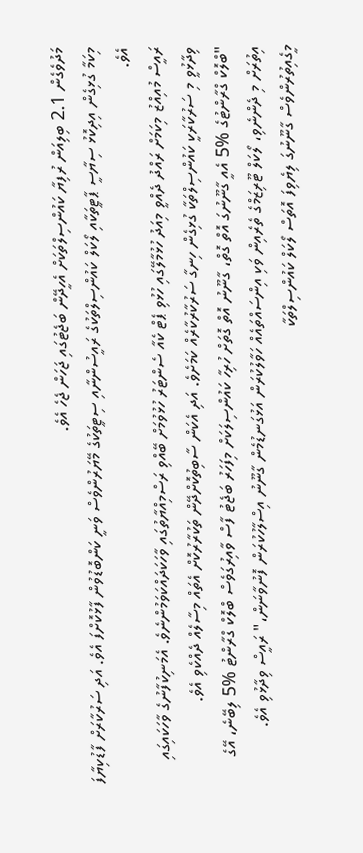މަދުވެގެން 2.1 ބިލިއަން ރުފިޔާ ކައުންސިލްތަކަށް އެހީދޭން ބަޖެޓުގައި ޖަހަން ޖެހެ އެވެ.
މިކަމާ ގުޅިގެން އިދިކޮޅު ސިޔާސީ ޕާޓީތަކާއި ލޯކަލް ކައުންސިލްތަކުގެ ރައީސުންނާއި ސިޓީތަކުގެ މޭޔަރުންވެސް ވަނީ ކަންބޮޑުވުން ފާޅުކޮށްފަ އެވެ. އަދި ސަރުކާރަށް ފާޑުކިޔާފަ އެވެ.
ރައީސް މުއިއްޒު މިކަމަށް ރައްދު ދެއްވީ މިއަދު ހުޅުމާލޭގައި ހުޅުވި ޕެޓް ކެއާ ސެންޓަރު ހުޅުވުމަށް ބޭއްވި ރަސްމިއްޔާތުގައި ވާހަކަދައްކަވަމުންނެވެ. އެމަނިކުފާނުގެ ވާހަކައިގައި ވިދާޅުވީ މި ސަރުކާރަކީ ކައުންސިލްތަކާ ގުޅިގެން ހިނގާ ސަރުކާރުކާރެއް ކަމަށެވެ. އަދި އެކަން ސާބިތުކޮށްދޭން ތަކުރާރުކޮށް އެތައް މިސާލެއް ދެއްކެވި އެވެ.
"ބްލޮކް ގްރާންޓުގެ %5 އެއީ ގާނޫނުގަ އޮތް ގޮތް، ގާނޫނު އޮތް ގޮތަށް ހުރިހާ ކައުންސިލަކަށް މިފަހަރު ބަޖެޓު ފާސް ވާއިރުގަވެސް ބްލޮކް ގްރާންޓު %5 ލިބޭނެ، އޭގެ އިތުރަށް މި ދެންނެވި، ލޯކަލް ޓޫރިޒަމްގެ ތެރެއިން ވަކި އިންސައްތައެއް ހަވާލުކުރަން އަޅުގަނޑުމެން ގާނޫނު އިސްލާހުކުރަން ފޮނުވާނަން،" ރައީސް ވިދާޅުވި އެވެ.
މީގެއިތުރުންވެސް ގާނޫނުގަ ލިޔެވިފަ އޮތަސް ލޯކަލް ކައުންސިލްތަކާ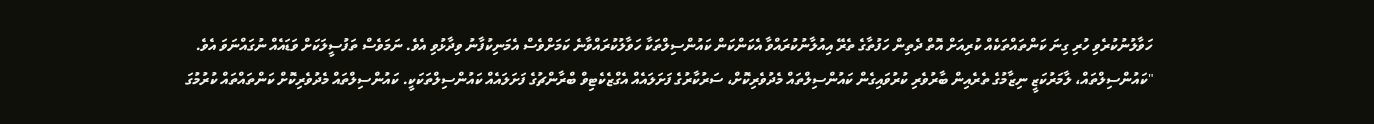ހަވާލުނުކުރެވި ހުރި ގިނަ ކަންތައްތަކެއް ކުރިއަށް އޮތް ދެތިން ހަފުތާގެ ތެރޭ އިއުލާނުކުރައްވާ އެކަންކަން ކައުންސިލްތަކާ ހަވާލުކުރައްވާނެ ކަމަށްވެސް އެމަނިކުފާނު ވިދާޅުވި އެވެ. ނަމަވެސް ތަފުސީލަކަށް ވަޑައެއް ނުގައްނަވަ އެވެ.
"ކައުންސިލްތައް، ލާމަރުކަޒީ ނިޒާމުގެ ތެރެއިން ބާރުވެރި ކުރުވައިގެން ކައުންސިލްތައް މެދުވެރިކޮށް، ސަރުކާރުގެ ފަށަލައެއް އެގްޒެކެޓިވް ބްރާންޗުގެ ފަށަލައެއް ކައުންސިލްތަކަކީ. ކައުންސިލްތައް މެދުވެރިކޮށް ކަންތައްތައް ކުރުމުގަ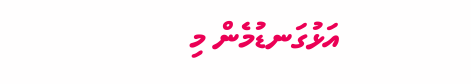އަޅުގަނޑުމެން މި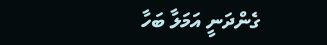ގެންދަނީ އަމަލާ ބަހާ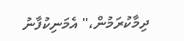ދިމާކުރަމުން،" އެމަނިކުފާނު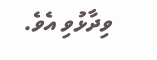ވިދާޅުވި އެވެ.